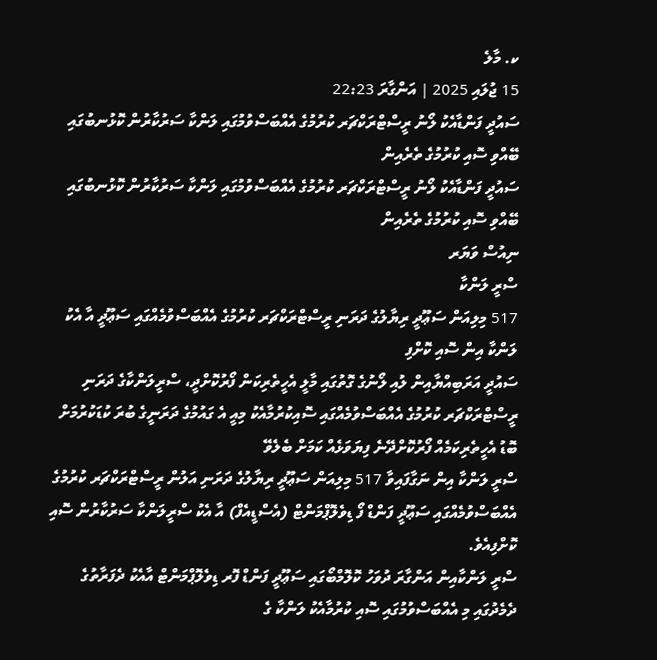ކ. މާލެ
15 ޖުލައި 2025 | އަންގާރަ 22:23
ސައުދީ ފަންޑާއެކު ލޯނު ރީސްޓްރަކްޗަރ ކުރުމުގެ އެއްބަސްވުމުގައި ލަންކާ ސަރުކާރުން ކޮޅުނބުގައި ބޭއްވި ސޮއި ކުރުމުގެ ތެރެއިން
ސައުދީ ފަންޑާއެކު ލޯނު ރީސްޓްރަކްޗަރ ކުރުމުގެ އެއްބަސްވުމުގައި ލަންކާ ސަރުކާރުން ކޮޅުނބުގައި ބޭއްވި ސޮއި ކުރުމުގެ ތެރެއިން
ނިއުސް ވަޔަރ
ސްރީ ލަންކާ
517 މިލިއަން ސަޢޫދީ ރިޔާލުގެ ދަރަނި ރީސްޓްރަކްޗަރ ކުރުމުގެ އެއްބަސްވުމެއްގައި ސަޢޫދީ އާ އެކު ލަންކާ އިން ސޮއި ކޮށްފި
ސައުދީ އަރަބިއްޔާއިން ލުއި ލޯނުގެ ގޮތުގައި މާލީ އެހީތެރިކަން ފޯރުކޮށްދީ، ސްރީލަންކާގެ ދަރަނި ރީސްޓްރަކްޗަރ ކުރުމުގެ އެއްބަސްވުމެއްގައި ސޮއިކުރުމާއެކު މިއީ އެ ގައުމުގެ ދަރަނީގެ ބުރަ ކުޑަކުރުމަށް ބޮޑު އެހީތެރިކަމެއް ފޯރުކޮށްދޭނެ ފިޔަވަޅެއް ކަމަށް ބެލެވޭ
ސްރީ ލަންކާ އިން ނަގާފައިވާ 517 މިލިއަން ސަޢޫދީ ރިޔާލުގެ ދަރަނި އަލުން ރީސްޓްރަކްޗަރ ކުރުމުގެ އެއްބަސްވުމެއްގައި ސަޢޫދީ ފަންޑް ފޯ ޑިވެލޮޕްމަންޓް (އެސްޑީއެފް) އާ އެކު ސްރީލަންކާ ސަރުކާރުން ސޮއި ކޮށްފިއެވެ.
ސްރީ ލަންކާއިން އަންގާރަ ދުވަހު ކޮލޮމްބޯގައި ސަޢޫދީ ފަންޑް ފޮރ ޑިވެލޮޕްމަންޓް އާއެކު ދެފަރާތުގެ ދެމެދުގައި މި އެއްބަސްވުމުގައި ސޮއި ކުރުމާއެކު ލަންކާ ގެ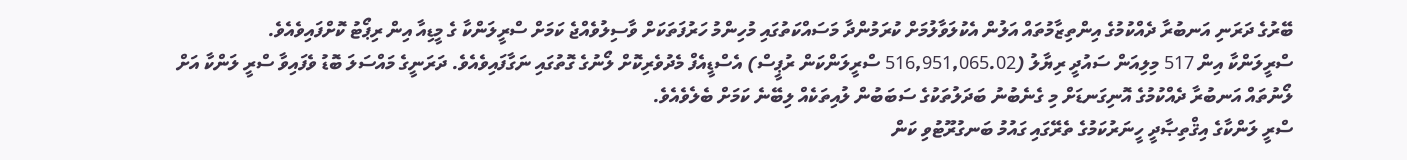ބޭރުގެ ދަރަނި އަނބުރާ ދެއްކުމުގެ އިންތިޒާމުތައް އަލުން އެކުލަވާލުމަށް ކުރަމުންދާ މަސައްކަތުގައި މުހިންމު ހަރުފަތަކަށް ވާސިލުވެއްޖެ ކަމަށް ސްރީލަންކާ ގެ މީޑިއާ އިން ރިޕޯޓު ކޮށްފައިވެއެވެ.
ސްރީލަންކާ އިން 517 މިލިއަން ސައުދީ ރިޔާލު (516,951,065.02 ސްރީލަންކަން ރުޕީސް) އެސްޑީއެފް މެދުވެރިކޮށް ލޯނުގެ ގޮތުގައި ނަގާފައިވެއެވެ. ދަރަނީގެ މައްސަލަ ބޮޑު ވެފައިވާ ސްރީ ލަންކާ އަށް ލޯނުތައް އަނބުރާ ދެއްކުމުގެ އޮނިގަނޑަށް މި ގެނެބުނު ބަދަލުތަކުގެ ސަބަބުން ލުއިތަކެއް ލިބޭނެ ކަމަށް ބެލެވެއެވެ.
ސްރީ ލަންކާގެ އިޤްތިޞާދީ ހީނަރުކަމުގެ ތެރޭގައި ގައުމު ބަނގުރޫޓުވި ކަން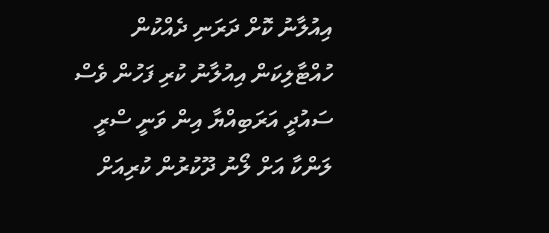އިއުލާނު ކޮށް ދަރަނި ދެއްކުން ހުއްޓާލިކަން އިއުލާނު ކުރި ފަހުން ވެސް ސައުދީ އަރަބިއްޔާ އިން ވަނީ ސްރީ ލަންކާ އަށް ލޯނު ދޫކުރުން ކުރިއަށް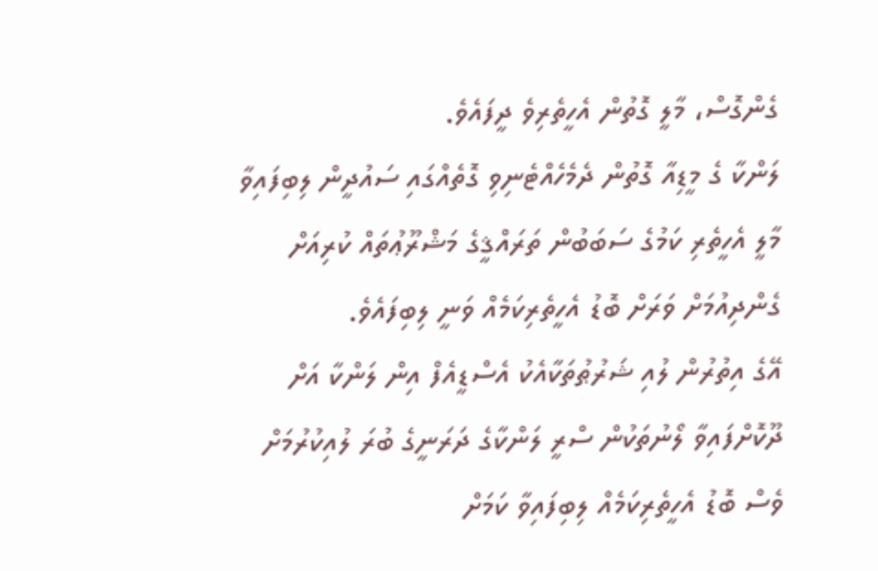ގެންގޮސް، މާލީ ގޮތުން އެހީތެރިވެ ދީފައެވެ.
ލަންކާ ގެ މީޑިއާ ގޮތުން ދެމެހެއްޓެނިވި ގޮތެއްގައި ސައުދީން ލިބިފައިވާ މާލީ އެހީތެރި ކަމުގެ ސަބަބުން ތަރައްޤީގެ މަޝްރޫޢުތައް ކުރިއަށް ގެންދިއުމަށް ވަރަށް ބޮޑު އެހީތެރިކަމެއް ވަނީ ލިބިފައެވެ.
އޭގެ އިތުރުން ލުއި ޝަރުޠުތަކާއެކު އެސްޑީއެފް އިން ލަންކާ އަށް ދޫކޮށްފައިވާ ލޯނުތަކުން ސްރީ ލަންކާގެ ދަރަނީގެ ބުރަ ލުއިކުރުމަށް ވެސް ބޮޑު އެހީތެރިކަމެއް ލިބިފައިވާ ކަމަށް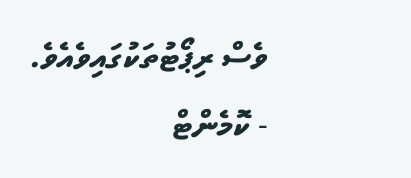ވެސް ރިޕޯޓުތަކުގައިވެއެވެ.
- ކޮމެންޓް